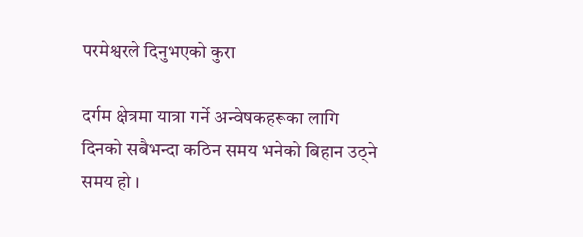परमेश्वरले दिनुभएको कुरा

दर्गम क्षेत्रमा यात्रा गर्ने अन्वेषकहरूका लागि दिनको सबैभन्दा कठिन समय भनेको बिहान उठ्ने समय हो ।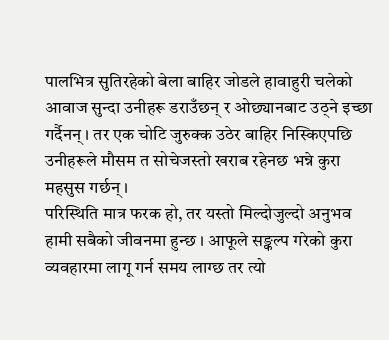पालभित्र सुतिरहेको बेला बाहिर जोडले हावाहुरी चलेको आवाज सुन्दा उनीहरू डराउँछन् र ओछ्यानबाट उठ्ने इच्छा गर्दैनन् । तर एक चोटि जुरुक्क उठेर बाहिर निस्किएपछि उनीहरूले मौसम त सोचेजस्तो खराब रहेनछ भन्ने कुरा महसुस गर्छन् ।
परिस्थिति मात्र फरक हो, तर यस्तो मिल्दोजुल्दो अनुभव हामी सबैको जीवनमा हुन्छ । आफूले सङ्कल्प गरेको कुरा व्यवहारमा लागू गर्न समय लाग्छ तर त्यो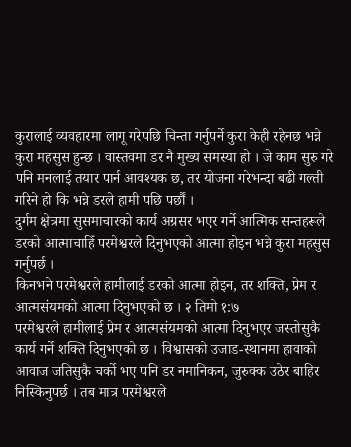कुरालाई व्यवहारमा लागू गरेपछि चिन्ता गर्नुपर्ने कुरा केही रहेनछ भन्ने कुरा महसुस हुन्छ । वास्तवमा डर नै मुख्य समस्या हो । जे काम सुरु गरे पनि मनलाई तयार पार्न आवश्यक छ, तर योजना गरेभन्दा बढी गल्ती गरिने हो कि भन्ने डरले हामी पछि पर्छौं ।
दुर्गम क्षेत्रमा सुसमाचारको कार्य अग्रसर भएर गर्ने आत्मिक सन्तहरूले डरको आत्माचाहिँ परमेश्वरले दिनुभएको आत्मा होइन भन्ने कुरा महसुस गर्नुपर्छ ।
किनभने परमेश्वरले हामीलाई डरको आत्मा होइन, तर शक्ति, प्रेम र आत्मसंयमको आत्मा दिनुभएको छ । २ तिमो १:७
परमेश्वरले हामीलाई प्रेम र आत्मसंयमको आत्मा दिनुभएर जस्तोसुकै कार्य गर्ने शक्ति दिनुभएको छ । विश्वासको उजाड-स्थानमा हावाको आवाज जतिसुकै चर्को भए पनि डर नमानिकन, जुरुक्क उठेर बाहिर निस्किनुपर्छ । तब मात्र परमेश्वरले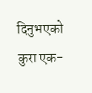दिनुभएको कुरा एक-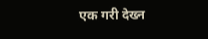एक गरी देख्न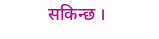सकिन्छ ।